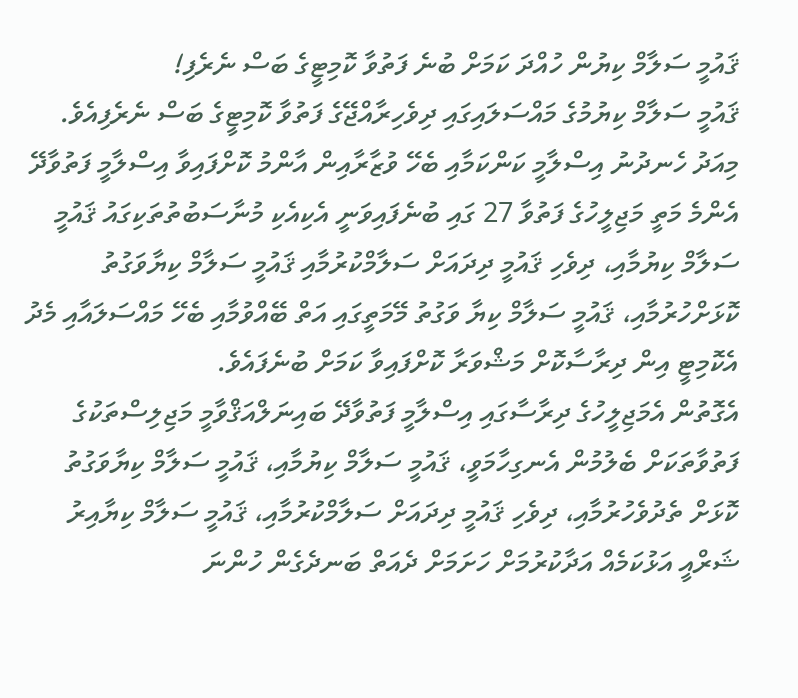ޤައުމީ ސަލާމް ކިޔުން ހުއްދަ ކަމަށް ބުނެ ފަތުވާ ކޮމިޓީގެ ބަސް ނެރެފި!
ޤައުމީ ސަލާމް ކިޔުމުގެ މައްސަލައިގައި ދިވެހިރާއްޖޭގެ ފަތުވާ ކޮމިޓީގެ ބަސް ނެރެފިއެވެ.
މިއަދު ހެނދުނު އިސްލާމީ ކަންކަމާއި ބެހޭ ވުޒާރާއިން އާންމު ކޮށްފައިވާ އިސްލާމީ ފަތުވާދޭ އެންމެ މަތީ މަޖިލީހުގެ ފަތުވާ 27 ގައި ބުނެފައިވަނީ އެކިއެކި މުނާސަބުތުތަކިގައު ޤައުމީ ސަލާމް ކިޔުމާއި، ދިވެހި ޤައުމީ ދިދައަށް ސަލާމްކުރުމާއި ޤައުމީ ސަލާމް ކިޔާވަގުތު ކޮޅަށްހުރުމާއި، ޤައުމީ ސަލާމް ކިޔާ ވަގުތު މޭމަތީގައި އަތް ބޭއްވުމާއި ބެހޭ މައްސަލައާއި މެދު އެކޮމިޓީ އިން ދިރާސާކޮށް މަޝްވަރާ ކޮށްފައިވާ ކަމަށް ބުނެފައެވެ.
އެގޮތުން އެމަޖިލީހުގެ ދިރާސާގައި އިސްލާމީ ފަތުވާދޭ ބައިނަލްއަޤްވާމީ މަޖިލިސްތަކުގެ ފަތުވާތަކަށް ބެލުމުން އެނގިހާމަވީ، ޤައުމީ ސަލާމް ކިޔުމާއި، ޤައުމީ ސަލާމް ކިޔާވަގުތު ކޮޅަށް ތެދުވެހުރުމާއި، ދިވެހި ޤައުމީ ދިދައަށް ސަލާމްކުރުމާއި، ޤައުމީ ސަލާމް ކިޔާއިރު ޝަރްއީ އަޅުކަމެއް އަދާކުރުމަށް ހަށަމަށް ދެއަތް ބަނދެގެން ހުންނަ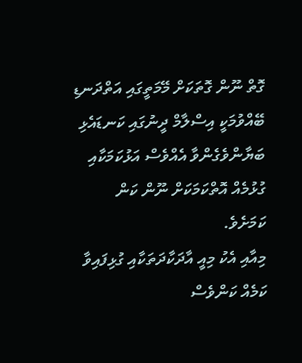ގޮތް ނޫން ގޮތަކަށް މޭމަތީގައި އަތްދަނޑި ބޭއްވުމަކީ އިސްލާމް ދީނުގައި ކަނޑައެޅި ބަޔާންވެގެންވާ އެއްވެސް އަޅުކަމަކާއި ގުޅުމެއް އޮތްކަމަކަށް ނޫން ކަން ކަމަށެވެ.
މިއާއި އެކު މިއީ އާދަކާދަތަކާއި ގުޅިފައިވާ ކަމެއް ކަންވެސް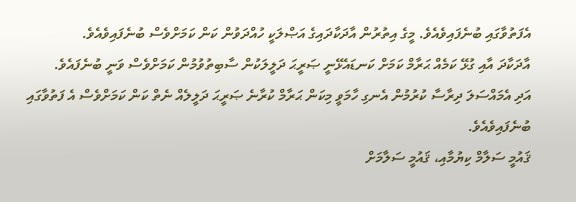އެފަތުވާގައި ބުނެފައިވެއެވެ. މީގެ އިތުރުން އާދަކާދައިގެ އަޞްލަކީ ހުއްދަވުން ކަން ކަމަށްވެސް ބުނެފައިވެއެވެ.
އާދަކާދަ އާއި ގުޅޭ ކަމެއް ޙަރާމް ކަމަށް ކަނޑައެޅޭނީ ޞަރީޙަ ދަލީލަކުން ސާބިތުވުމުން ކަމަށްވެސް ވަނީ ބުނެފައެވެ.
އަދި އެމައްސަލަ ދިރާސާ ކުރުމުން އެނގި ހާމަވީ މިކަން ޙަރާމް ކުރާނެ ޞަރީޙަ ދަލީލެއް ނެތް ކަން ކަމަށްވެސް އެ ފަތުވާގައި ބުނެފައިވެއެވެ.
ޤައުމީ ސަލާމް ކިޔުމާއި، ޤައުމީ ސަލާމަށް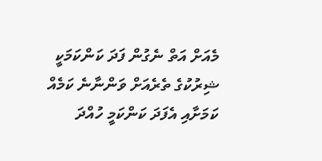މެއަށް އަތް ނެގުން ފަދަ ކަންކަމަކީ ޝިރުކުގެ ތެރެއަށް ވަންނާނެ ކަމެއް ކަމަށާއި އެފަދަ ކަންކަމީ ހުއްދަ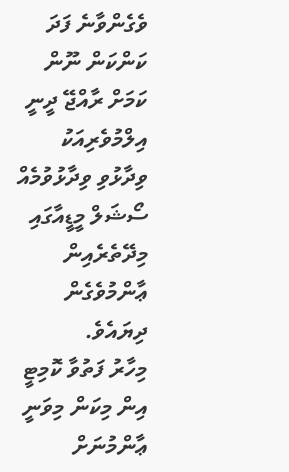ވެގެންވާނެ ފަދަ ކަންކަން ނޫން ކަމަށް ރާއްޖޭ ދީނީ އިލްމުވެރިއަކު ވިދާޅުވި ވިދާޅުވުމެއް ސޯޝަލް މީޑީއާގައި މިދޭތެރެއިން ޢާންމުވެގެން ދިޔައެވެ.
މިހާރު ފަތުވާ ކޮމިޓީ އިން މިކަން މިވަނީ ޢާންމުނަށް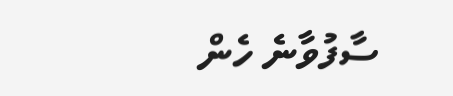ސާފުވާނެ ހެން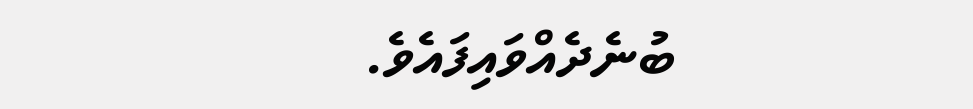ބުނެދެއްވައިފައެވެ.